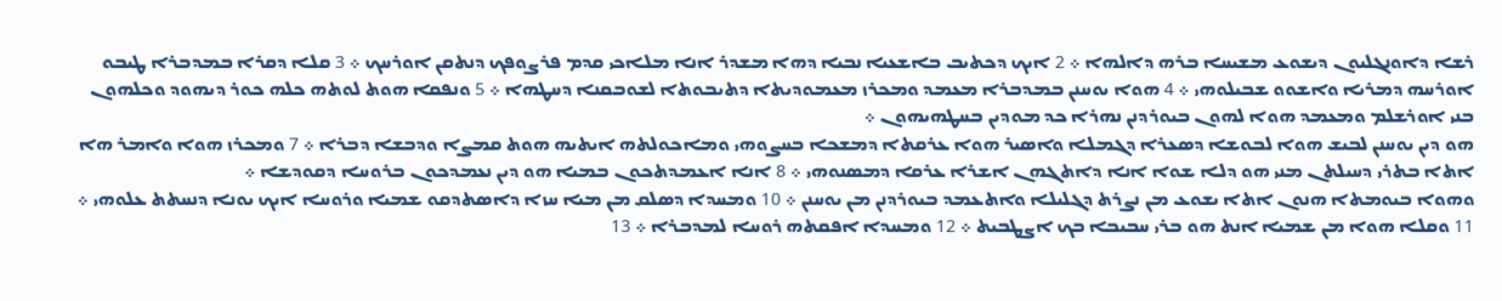ܪܫܐ ܕܐܘܢܓܠܝܘܢ ܕܝܫܘܥ ܡܫܝܚܐ ܒܪܗ ܕܐܠܗܐ ܀ 2 ܐܝܟ ܕܟܬܝܒ ܒܐܫܥܝܐ ܢܒܝܐ ܕܗܐ ܡܫܕܪ ܐܢܐ ܡܠܐܟܝ ܩܕܡ ܦܪܨܘܦܟ ܕܢܬܩܢ ܐܘܪܚܟ ܀ 3 ܩܠܐ ܕܩܪܐ ܒܡܕܒܪܐ ܛܝܒܘ ܐܘܪܚܗ ܕܡܪܝܐ ܘܐܫܘܘ ܫܒܝܠܘܗܝ ܀ 4 ܗܘܐ ܝܘܚܢܢ ܒܡܕܒܪܐ ܡܥܡܕ ܘܡܟܪܙ ܡܥܡܘܕܝܬܐ ܕܬܝܒܘܬܐ ܠܫܘܒܩܢܐ ܕܚܛܗܐ ܀ 5 ܘܢܦܩܐ ܗܘܬ ܠܘܬܗ ܟܠܗ ܟܘܪ ܕܝܗܘܕ ܘܟܠܗܘܢ ܒܢܝ ܐܘܪܫܠܡ ܘܡܥܡܕ ܗܘܐ ܠܗܘܢ ܒܝܘܪܕܢܢ ܢܗܪܐ ܟܕ ܡܘܕܝܢ ܒܚܛܗܝܗܘܢ ܀
ܗܘ ܕܝܢ ܝܘܚܢܢ ܠܒܝܫ ܗܘܐ ܠܒܘܫܐ ܕܤܥܪܐ ܕܓܡܠܐ ܘܐܤܝܪ ܗܘܐ ܥܪܩܬܐ ܕܡܫܟܐ ܒܚܨܘܗܝ ܘܡܐܟܘܠܬܗ ܐܝܬܝܗ ܗܘܬ ܩܡܨܐ ܘܕܒܫܐ ܕܒܪܐ ܀ 7 ܘܡܟܪܙ ܗܘܐ ܘܐܡܪ ܗܐ ܐܬܐ ܒܬܪܝ ܕܚܝܠܬܢ ܡܢܝ ܗܘ ܕܠܐ ܫܘܐ ܐܢܐ ܕܐܬܓܗܢ ܐܫܪܐ ܥܪܩܐ ܕܡܤܢܘܗܝ ܀ 8 ܐܢܐ ܐܥܡܕܬܟܘܢ ܒܡܝܐ ܗܘ ܕܝܢ ܢܥܡܕܟܘܢ ܒܪܘܚܐ ܕܩܘܕܫܐ ܀
ܘܗܘܐ ܒܝܘܡܬܐ ܗܢܘܢ ܐܬܐ ܝܫܘܥ ܡܢ ܢܨܪܬ ܕܓܠܝܠܐ ܘܐܬܥܡܕ ܒܝܘܪܕܢܢ ܡܢ ܝܘܚܢܢ ܀ 10 ܘܡܚܕܐ ܕܤܠܩ ܡܢ ܡܝܐ ܚܙܐ ܕܐܤܬܕܩܘ ܫܡܝܐ ܘܪܘܚܐ ܐܝܟ ܝܘܢܐ ܕܢܚܬܬ ܥܠܘܗܝ ܀ 11 ܘܩܠܐ ܗܘܐ ܡܢ ܫܡܝܐ ܐܢܬ ܗܘ ܒܪܝ ܚܒܝܒܐ ܒܟ ܐܨܛܒܝܬ ܀ 12 ܘܡܚܕܐ ܐܦܩܬܗ ܪܘܚܐ ܠܡܕܒܪܐ ܀ 13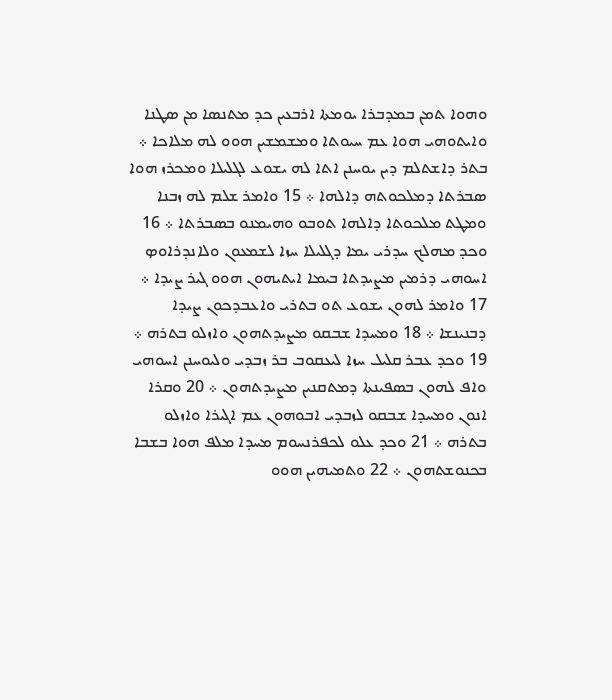ܘܗܘܐ ܬܡܢ ܒܡܕܒܪܐ ܝܘܡܬܐ ܐܪܒܥܝܢ ܟܕ ܡܬܢܤܐ ܡܢ ܤܛܢܐ ܘܐܝܬܘܗܝ ܗܘܐ ܥܡ ܚܝܘܬܐ ܘܡܫܡܫܝܢ ܗܘܘ ܠܗ ܡܠܐܟܐ ܀
ܒܬܪ ܕܐܫܬܠܡ ܕܝܢ ܝܘܚܢܢ ܐܬܐ ܠܗ ܝܫܘܥ ܠܓܠܝܠܐ ܘܡܟܪܙ ܗܘܐ ܤܒܪܬܐ ܕܡܠܟܘܬܗ ܕܐܠܗܐ ܀ 15 ܘܐܡܪ ܫܠܡ ܠܗ ܙܒܢܐ ܘܡܛܬ ܡܠܟܘܬܐ ܕܐܠܗܐ ܬܘܒܘ ܘܗܝܡܢܘ ܒܤܒܪܬܐ ܀ 16 ܘܟܕ ܡܗܠܟ ܚܕܪܝ ܝܡܐ ܕܓܠܝܠܐ ܚܙܐ ܠܫܡܥܘܢ ܘܠܐܢܕܪܐܘܤ ܐܚܘܗܝ ܕܪܡܝܢ ܡܨܝܕܬܐ ܒܝܡܐ ܐܝܬܝܗܘܢ ܗܘܘ ܓܝܪ ܨܝܕܐ ܀ 17 ܘܐܡܪ ܠܗܘܢ ܝܫܘܥ ܬܘ ܒܬܪܝ ܘܐܥܒܕܟܘܢ ܨܝܕܐ ܕܒܢܝܢܫܐ ܀ 18 ܘܡܚܕܐ ܫܒܩܘ ܡܨܝܕܬܗܘܢ ܘܐܙܠܘ ܒܬܪܗ ܀ 19 ܘܟܕ ܥܒܪ ܩܠܝܠ ܚܙܐ ܠܝܥܩܘܒ ܒܪ ܙܒܕܝ ܘܠܝܘܚܢܢ ܐܚܘܗܝ ܘܐܦ ܠܗܘܢ ܒܤܦܝܢܬܐ ܕܡܬܩܢܝܢ ܡܨܝܕܬܗܘܢ ܀ 20 ܘܩܪܐ ܐܢܘܢ ܘܡܚܕܐ ܫܒܩܘ ܠܙܒܕܝ ܐܒܘܗܘܢ ܥܡ ܐܓܝܪܐ ܘܐܙܠܘ ܒܬܪܗ ܀ 21 ܘܟܕ ܥܠܘ ܠܟܦܪܢܚܘܡ ܡܚܕܐ ܡܠܦ ܗܘܐ ܒܫܒܐ ܒܟܢܘܫܬܗܘܢ ܀ 22 ܘܬܡܝܗܝܢ ܗܘܘ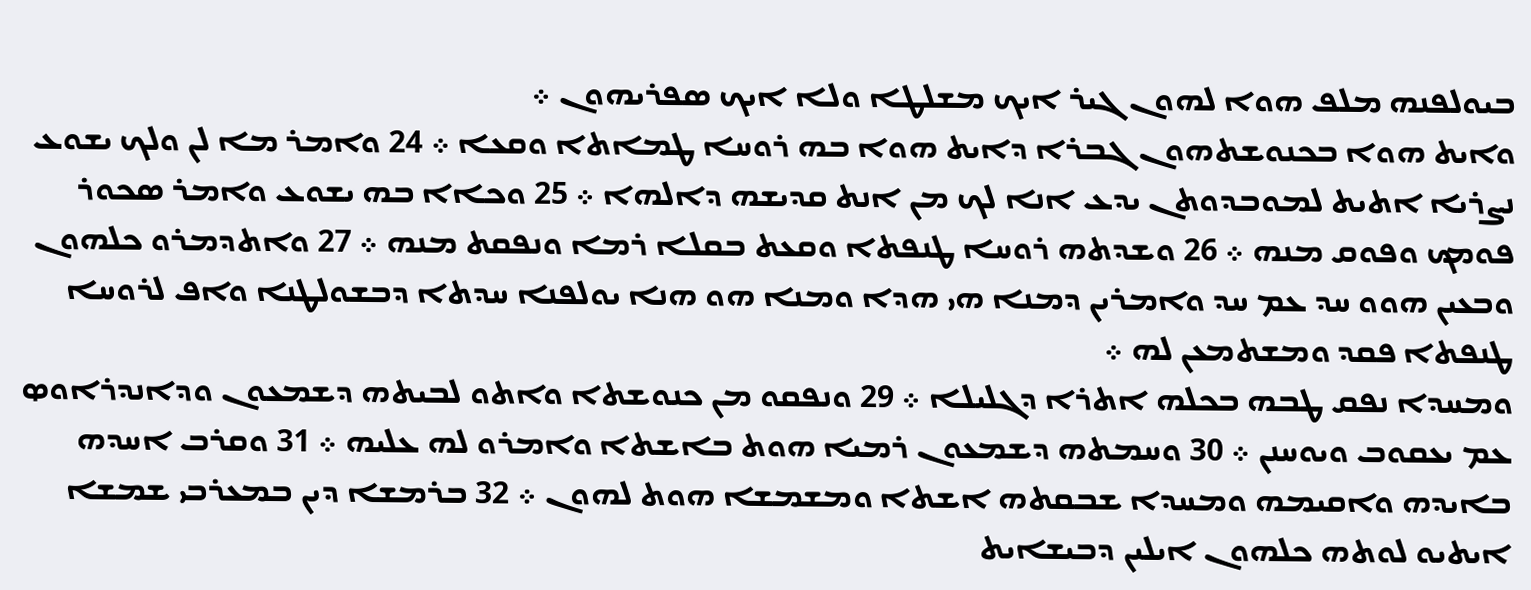ܒܝܘܠܦܢܗ ܡܠܦ ܗܘܐ ܠܗܘܢ ܓܝܪ ܐܝܟ ܡܫܠܛܐ ܘܠܐ ܐܝܟ ܤܦܪܝܗܘܢ ܀
ܘܐܝܬ ܗܘܐ ܒܟܢܘܫܬܗܘܢ ܓܒܪܐ ܕܐܝܬ ܗܘܐ ܒܗ ܪܘܚܐ ܛܡܐܬܐ ܘܩܥܐ ܀ 24 ܘܐܡܪ ܡܐ ܠܢ ܘܠܟ ܝܫܘܥ ܢܨܪܝܐ ܐܬܝܬ ܠܡܘܒܕܘܬܢ ܝܕܥ ܐܢܐ ܠܟ ܡܢ ܐܢܬ ܩܕܝܫܗ ܕܐܠܗܐ ܀ 25 ܘܟܐܐ ܒܗ ܝܫܘܥ ܘܐܡܪ ܤܟܘܪ ܦܘܡܟ ܘܦܘܩ ܡܢܗ ܀ 26 ܘܫܕܬܗ ܪܘܚܐ ܛܢܦܬܐ ܘܩܥܬ ܒܩܠܐ ܪܡܐ ܘܢܦܩܬ ܡܢܗ ܀ 27 ܘܐܬܕܡܪܘ ܟܠܗܘܢ ܘܒܥܝܢ ܗܘܘ ܚܕ ܥܡ ܚܕ ܘܐܡܪܝܢ ܕܡܢܐ ܗܝ ܗܕܐ ܘܡܢܐ ܗܘ ܗܢܐ ܝܘܠܦܢܐ ܚܕܬܐ ܕܒܫܘܠܛܢܐ ܘܐܦ ܠܪܘܚܐ ܛܢܦܬܐ ܦܩܕ ܘܡܫܬܡܥܢ ܠܗ ܀
ܘܡܚܕܐ ܢܦܩ ܛܒܗ ܒܟܠܗ ܐܬܪܐ ܕܓܠܝܠܐ ܀ 29 ܘܢܦܩܘ ܡܢ ܟܢܘܫܬܐ ܘܐܬܘ ܠܒܝܬܗ ܕܫܡܥܘܢ ܘܕܐܢܕܪܐܘܤ ܥܡ ܝܥܩܘܒ ܘܝܘܚܢܢ ܀ 30 ܘܚܡܬܗ ܕܫܡܥܘܢ ܪܡܝܐ ܗܘܬ ܒܐܫܬܐ ܘܐܡܪܘ ܠܗ ܥܠܝܗ ܀ 31 ܘܩܪܒ ܐܚܕܗ ܒܐܝܕܗ ܘܐܩܝܡܗ ܘܡܚܕܐ ܫܒܩܬܗ ܐܫܬܐ ܘܡܫܡܫܐ ܗܘܬ ܠܗܘܢ ܀ 32 ܒܪܡܫܐ ܕܝܢ ܒܡܥܪܒܝ ܫܡܫܐ ܐܝܬܝܘ ܠܘܬܗ ܟܠܗܘܢ ܐܝܠܝܢ ܕܒܝܫܐܝܬ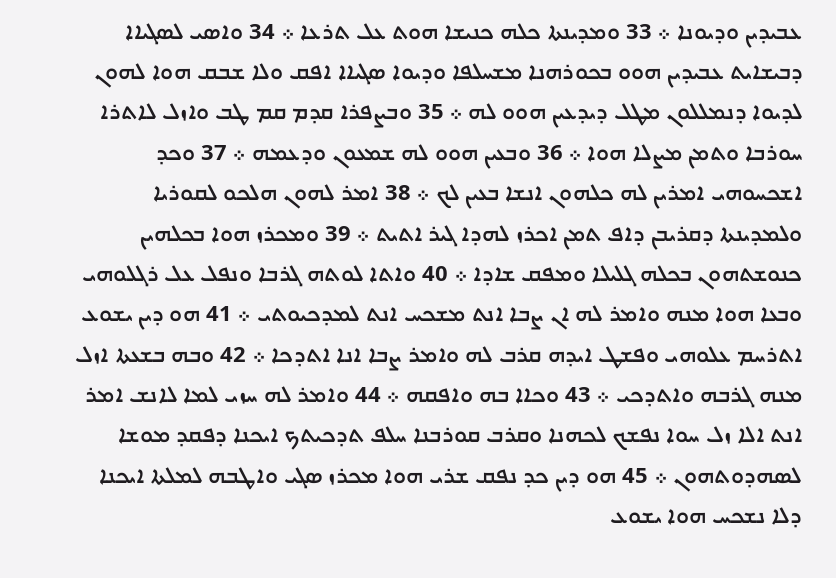ܥܒܝܕܝܢ ܘܕܝܘܢܐ ܀ 33 ܘܡܕܝܢܬܐ ܟܠܗ ܟܢܝܫܐ ܗܘܬ ܥܠ ܬܪܥܐ ܀ 34 ܘܐܤܝ ܠܤܓܝܐܐ ܕܒܝܫܐܝܬ ܥܒܝܕܝܢ ܗܘܘ ܒܟܘܪܗܢܐ ܡܫܚܠܦܐ ܘܕܝܘܐ ܤܓܝܐܐ ܐܦܩ ܘܠܐ ܫܒܩ ܗܘܐ ܠܗܘܢ ܠܕܝܘܐ ܕܢܡܠܠܘܢ ܡܛܠ ܕܝܕܥܝܢ ܗܘܘ ܠܗ ܀ 35 ܘܒܨܦܪܐ ܩܕܡ ܩܡ ܛܒ ܘܐܙܠ ܠܐܬܪܐ ܚܘܪܒܐ ܘܬܡܢ ܡܨܠܐ ܗܘܐ ܀ 36 ܘܒܥܝܢ ܗܘܘ ܠܗ ܫܡܥܘܢ ܘܕܥܡܗ ܀ 37 ܘܟܕ ܐܫܟܚܘܗܝ ܐܡܪܝܢ ܠܗ ܟܠܗܘܢ ܐܢܫܐ ܒܥܝܢ ܠܟ ܀ 38 ܐܡܪ ܠܗܘܢ ܗܠܟܘ ܠܩܘܪܝܐ ܘܠܡܕܝܢܬܐ ܕܩܪܝܒܢ ܕܐܦ ܬܡܢ ܐܟܪܙ ܠܗܕܐ ܓܝܪ ܐܬܝܬ ܀ 39 ܘܡܟܪܙ ܗܘܐ ܒܟܠܗܝܢ ܟܢܘܫܬܗܘܢ ܒܟܠܗ ܓܠܝܠܐ ܘܡܦܩ ܫܐܕܐ ܀ 40 ܘܐܬܐ ܠܘܬܗ ܓܪܒܐ ܘܢܦܠ ܥܠ ܪܓܠܘܗܝ ܘܒܥܐ ܗܘܐ ܡܢܗ ܘܐܡܪ ܠܗ ܐܢ ܨܒܐ ܐܢܬ ܡܫܟܚ ܐܢܬ ܠܡܕܟܝܘܬܝ ܀ 41 ܗܘ ܕܝܢ ܝܫܘܥ ܐܬܪܚܡ ܥܠܘܗܝ ܘܦܫܛ ܐܝܕܗ ܩܪܒ ܠܗ ܘܐܡܪ ܨܒܐ ܐܢܐ ܐܬܕܟܐ ܀ 42 ܘܒܗ ܒܫܥܬܐ ܐܙܠ ܡܢܗ ܓܪܒܗ ܘܐܬܕܟܝ ܀ 43 ܘܟܐܐ ܒܗ ܘܐܦܩܗ ܀ 44 ܘܐܡܪ ܠܗ ܚܙܝ ܠܡܐ ܠܐܢܫ ܐܡܪ ܐܢܬ ܐܠܐ ܙܠ ܚܘܐ ܢܦܫܟ ܠܟܗܢܐ ܘܩܪܒ ܩܘܪܒܢܐ ܚܠܦ ܬܕܟܝܬܟ ܐܝܟܢܐ ܕܦܩܕ ܡܘܫܐ ܠܤܗܕܘܬܗܘܢ ܀ 45 ܗܘ ܕܝܢ ܟܕ ܢܦܩ ܫܪܝ ܗܘܐ ܡܟܪܙ ܤܓܝ ܘܐܛܒܗ ܠܡܠܬܐ ܐܝܟܢܐ ܕܠܐ ܢܫܟܚ ܗܘܐ ܝܫܘܥ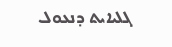ܓܠܝܐܝܬ ܕܢܥܘܠ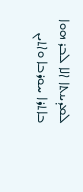ܠܡܕܝܢܬܐ ܐܠܐ ܠܒܪ ܗܘܐ ܒܐܬܪܐ ܚܘܪܒܐ ܘܐܬܝܢ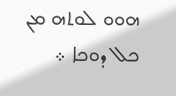ܗܘܘ ܠܘܬܗ ܡܢ ܟܠ ܕܘܟܐ ܀